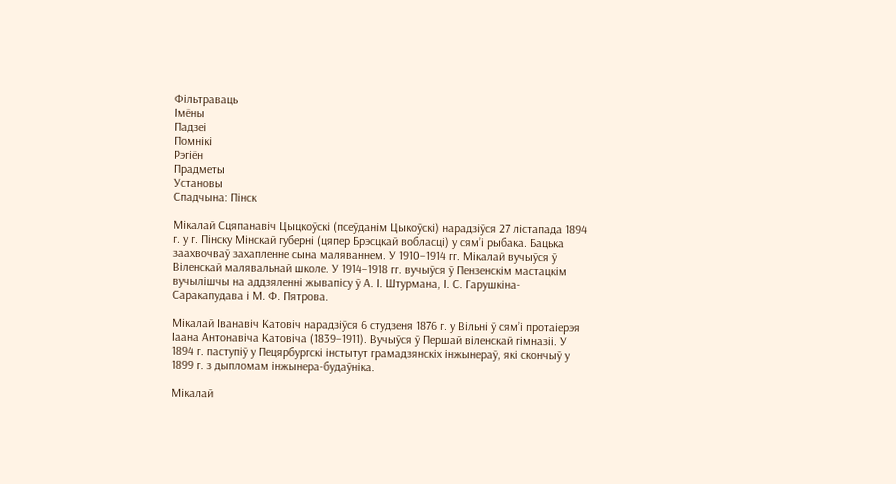Фільтраваць
Імёны
Падзеі
Помнікі
Рэгіён
Прадметы
Установы
Спадчына: Пінск

Мікалай Сцяпанавіч Цыцкоўскі (псеўданім Цыкоўскі) нарадзіўся 27 лістапада 1894 г. у г. Пінску Мінскай губерні (цяпер Брэсцкай вобласці) у сям’і рыбака. Бацька заахвочваў захапленне сына маляваннем. У 1910–1914 гг. Мікалай вучыўся ў Віленскай малявальнай школе. У 1914–1918 гг. вучыўся ў Пензенскім мастацкім вучылішчы на аддзяленні жывапісу ў А. І. Штурмана, І. С. Гарушкіна-Саракапудава і М. Ф. Пятрова.

Мікалай Іванавіч Катовіч нарадзіўся 6 студзеня 1876 г. у Вільні ў сям’і протаіерэя Іаана Антонавіча Катовіча (1839–1911). Вучыўся ў Першай віленскай гімназіі. У 1894 г. паступіў у Пецярбургскі інстытут грамадзянскіх інжынераў, які скончыў у 1899 г. з дыпломам інжынера-будаўніка.

Мікалай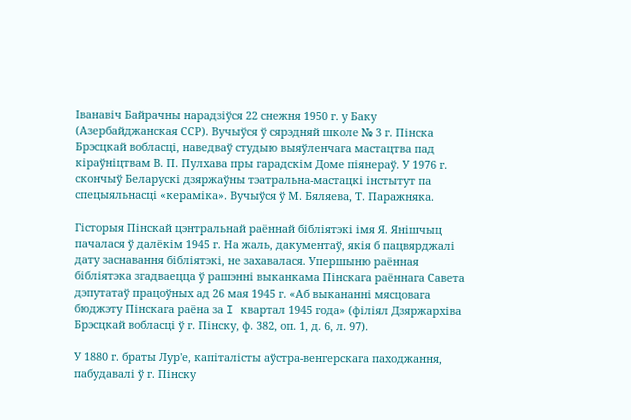Іванавіч Байрачны нарадзіўся 22 снежня 1950 г. у Баку (Азербайджанская ССР). Вучыўся ў сярэдняй школе № 3 г. Пінска Брэсцкай вобласці, наведваў студыю выяўленчага мастацтва пад кіраўніцтвам В. П. Пулхава пры гарадскім Доме піянераў. У 1976 г. скончыў Беларускі дзяржаўны тэатральна-мастацкі інстытут па спецыяльнасці «кераміка». Вучыўся ў М. Бяляева, Т. Паражняка.

Гісторыя Пінскай цэнтральнай раённай бібліятэкі імя Я. Янішчыц пачалася ў далёкім 1945 г. На жаль, дакументаў, якія б пацвярджалі дату заснавання бібліятэкі, не захавалася. Упершыню раённая бібліятэка згадваецца ў рашэнні выканкама Пінскага раённага Савета дэпутатаў працоўных ад 26 мая 1945 г. «Аб выкананні мясцовага бюджэту Пінскага раёна за I квартал 1945 года» (філіял Дзяржархіва Брэсцкай вобласці ў г. Пінску, ф. 382, оп. 1, д. 6, л. 97).

У 1880 г. браты Лур'е, капіталісты аўстра-венгерскага паходжання, пабудавалі ў г. Пінску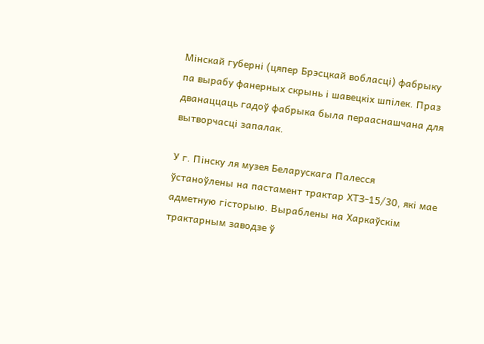Мінскай губерні (цяпер Брэсцкай вобласці) фабрыку па вырабу фанерных скрынь і шавецкіх шпілек. Праз дванаццаць гадоў фабрыка была перааснашчана для вытворчасці запалак.

У г. Пінску ля музея Беларускага Палесся ўстаноўлены на пастамент трактар ХТЗ-15/30, які мае адметную гісторыю. Выраблены на Харкаўскім трактарным заводзе ў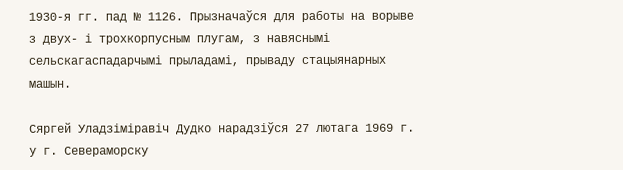1930-я гг. пад № 1126. Прызначаўся для работы на ворыве з двух- і трохкорпусным плугам, з навяснымі сельскагаспадарчымі прыладамі, прываду стацыянарных машын.

Сяргей Уладзіміравіч Дудко нарадзіўся 27 лютага 1969 г. у г. Севераморску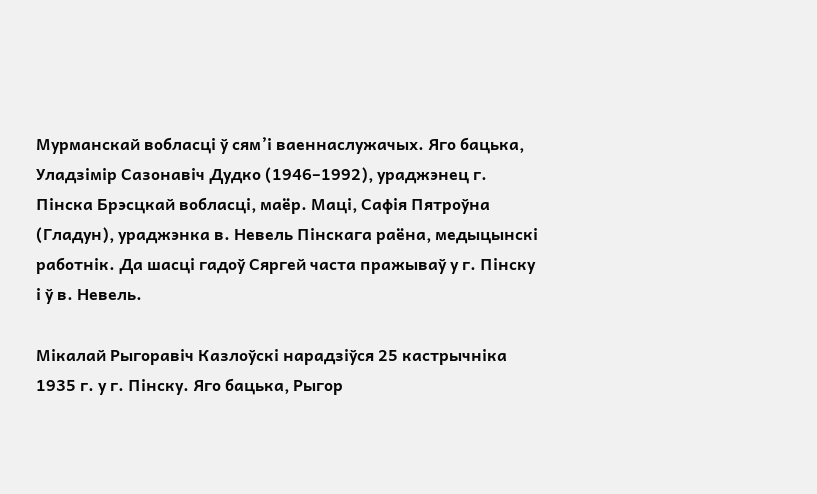Мурманскай вобласці ў сям’і ваеннаслужачых. Яго бацька, Уладзімір Сазонавіч Дудко (1946–1992), ураджэнец г. Пінска Брэсцкай вобласці, маёр. Маці, Сафія Пятроўна (Гладун), ураджэнка в. Невель Пінскага раёна, медыцынскі работнік. Да шасці гадоў Сяргей часта пражываў у г. Пінску і ў в. Невель.

Мікалай Рыгоравіч Казлоўскі нарадзіўся 25 кастрычніка 1935 г. у г. Пінску. Яго бацька, Рыгор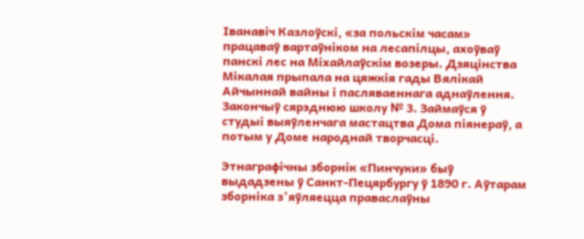Іванавіч Казлоўскі, «за польскім часам» працаваў вартаўніком на лесапілцы, ахоўваў панскі лес на Міхайлаўскім возеры. Дзяцінства Мікалая прыпала на цяжкія гады Вялікай Айчыннай вайны і пасляваеннага аднаўлення. Закончыў сярэднюю школу № 3. Займаўся ў студыі выяўленчага мастацтва Дома піянераў, а потым у Доме народнай творчасці.

Этнаграфічны зборнік «Пинчуки» быў выдадзены ў Санкт-Пецярбургу ў 1890 г. Аўтарам зборніка з’яўляецца праваслаўны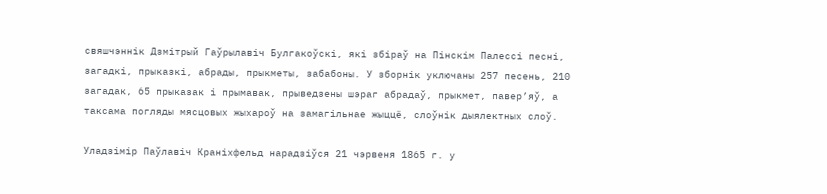свяшчэннік Дзмітрый Гаўрылавіч Булгакоўскі, які збіраў на Пінскім Палессі песні, загадкі, прыказкі, абрады, прыкметы, забабоны. У зборнік уключаны 257 песень, 210 загадак, 65 прыказак і прымавак, прыведзены шэраг абрадаў, прыкмет, павер’яў, а таксама погляды мясцовых жыхароў на замагільнае жыццё, слоўнік дыялектных слоў.

Уладзімір Паўлавіч Краніхфельд нарадзіўся 21 чэрвеня 1865 г. у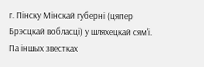г. Пінску Мінскай губерні (цяпер Брэсцкай вобласці) у шляхецкай сям'і. Па іншых звестках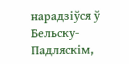нарадзіўся ў Бельску-Падляскім,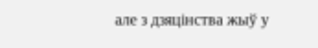але з дзяцінства жыў у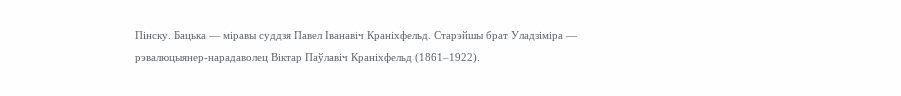Пінску. Бацька — міравы суддзя Павел Іванавіч Краніхфельд. Старэйшы брат Уладзіміра — рэвалюцыянер-нарадаволец Віктар Паўлавіч Краніхфельд (1861–1922).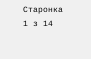Старонка 1 з 14